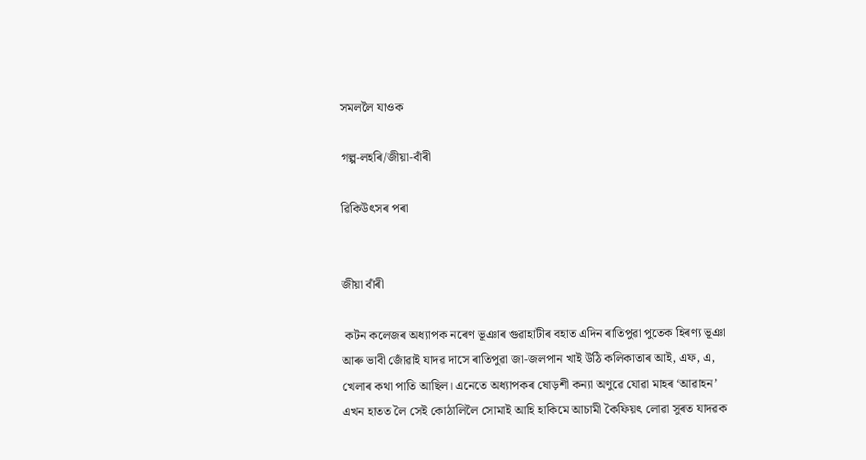সমললৈ যাওক

গল্প-লহৰি/জীয়া-বাঁৰী

ৱিকিউৎসৰ পৰা


জীয়া বাঁৰী

 কটন কলেজৰ অধ্যাপক নৰেণ ভূঞাৰ গুৱাহাটীৰ বহাত এদিন ৰাতিপুৱা পুতেক হিৰণ্য ভূঞা আৰু ভাবী জোঁৱাই যাদৱ দাসে ৰাতিপুৱা জা-জলপান খাই উঠি কলিকাতাৰ আই, এফ, এ, খেলাৰ কথা পাতি আছিল। এনেতে অধ্যাপকৰ ষোড়শী কন্যা অণুৱে যোৱা মাহৰ ‘আৱাহন’ এখন হাতত লৈ সেই কোঠালিলৈ সোমাই আহি হাকিমে আচামী কৈফিয়ৎ লোৱা সুৰত যাদৱক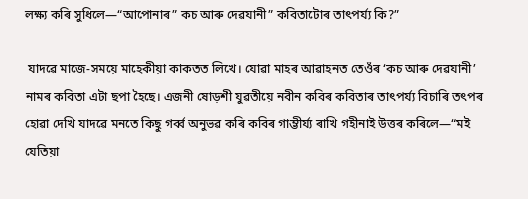লক্ষ্য কৰি সুধিলে—“আপোনাৰ” কচ আৰু দেৱযানী” কবিতাটোৰ তাৎপৰ্য্য কি?”

 যাদৱে মাজে-সময়ে মাহেকীয়া কাকতত লিখে। যোৱা মাহৰ আৱাহনত তেওঁৰ ‘কচ আৰু দেৱযানী’ নামৰ কবিতা এটা ছপা হৈছে। এজনী ষোড়শী যুৱতীয়ে নবীন কবিৰ কবিতাৰ তাৎপৰ্য্য বিচাৰি তৎপৰ হোৱা দেখি যাদৱে মনতে কিছু গৰ্ব্ব অনুভৱ কৰি কবিৰ গাম্ভীৰ্য্য ৰাখি গহীনাই উত্তৰ কৰিলে—“মই যেতিয়া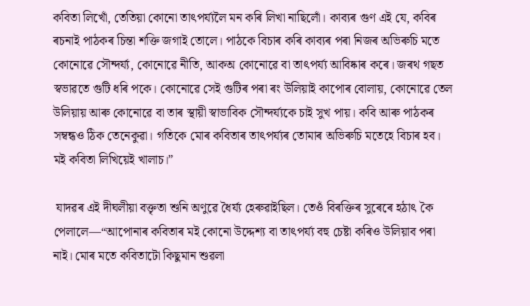কবিতা লিখোঁ, তেতিয়া কোনো তাৎপৰ্য্যলৈ মন কৰি লিখা নাছিলোঁ। কাব্যৰ গুণ এই যে, কবিৰ ৰচনাই পাঠকৰ চিন্তা শক্তি জগাই তোলে। পাঠকে বিচাৰ কৰি কাব্যৰ পৰা নিজৰ অভিৰুচি মতে কোনোৱে সৌন্দৰ্য্য, কোনোৱে নীতি, আকঅ কোনোৱে বা তাৎপৰ্য্য আবিষ্কাৰ কৰে। জৰথ গছত স্বভাৱতে গুটি ধৰি পকে। কোনোৱে সেই গুটিৰ পৰা ৰং উলিয়াই কাপোৰ বোলায়, কোনোৱে তেল উলিয়ায় আৰু কোনোৱে বা তাৰ স্থায়ী স্বাভাবিক সৌন্দৰ্য্যকে চাই সুখ পায়। কবি আৰু পাঠকৰ সম্বন্ধও ঠিক তেনেকুৱা। গতিকে মোৰ কবিতাৰ তাৎপৰ্য্যৰ তোমাৰ অভিৰুচি মতেহে বিচাৰ হব। ম‍ই কবিতা লিখিয়েই খালাচ।”

 যাদৱৰ এই দীঘলীয়া বক্তৃতা শুনি অণুৱে ধৈৰ্য্য হেৰুৱাইছিল। তেওঁ বিৰক্তিৰ সুৰেৰে হঠাৎ কৈ পেলালে—“আপোনাৰ কবিতাৰ মই কোনো উদ্দেশ্য বা তাৎপৰ্য্য বহু চেষ্টা কৰিও উলিয়াব পৰা নাই। মোৰ মতে কবিতাটো কিছুমান শুৱলা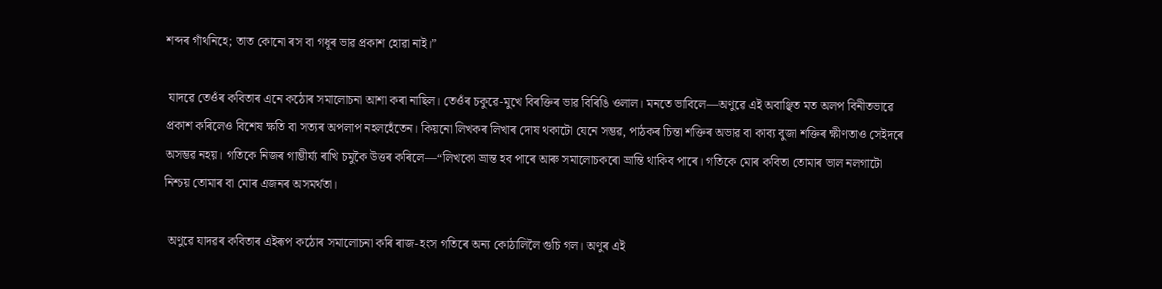শব্দৰ গাঁথনিহে; তাত কোনো ৰস বা গধূৰ ভাৱ প্ৰকাশ হোৱা নাই।”

 যাদৱে তেওঁৰ কবিতাৰ এনে কঠোৰ সমালোচনা আশা কৰা নাছিল। তেওঁৰ চকুৱে-মুখে বিৰক্তিৰ ভাৱ বিৰিঙি ওলাল। মনতে ভাবিলে—অণুৱে এই অবাঞ্ছিত মত অলপ বিনীতভাৱে প্ৰকাশ কৰিলেও বিশেষ ক্ষতি বা সত্যৰ অপলাপ নহলহেঁতেন। কিয়নো লিখকৰ লিখাৰ দোষ থকাটো যেনে সম্ভৱ, পাঠকৰ চিন্তা শক্তিৰ অভাৱ বা কাব্য বুজা শক্তিৰ ক্ষীণতাও সেইদৰে অসম্ভৱ নহয়। গতিকে নিজৰ গাম্ভীৰ্য্য ৰাখি চমুকৈ উত্তৰ কৰিলে—“লিখকো ভ্ৰান্ত হব পাৰে আৰু সমালোচকৰো ভ্ৰান্তি থাকিব পাৰে। গতিকে মোৰ কবিতা তোমাৰ ভাল নলগাটো নিশ্চয় তোমাৰ বা মোৰ এজনৰ অসমৰ্থতা।

 অণুৱে যাদৱৰ কবিতাৰ এইৰূপ কঠোৰ সমালোচনা কৰি ৰাজ-হংস গতিৰে অন্য কোঠালিলৈ গুচি গল। অণুৰ এই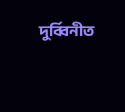দুৰ্ব্বিনীত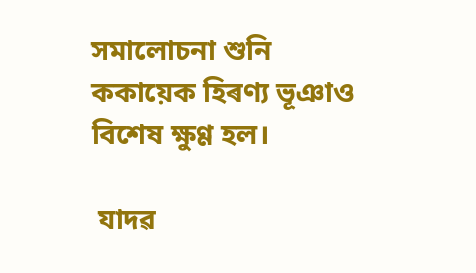সমালোচনা শুনি ককায়েক হিৰণ্য ভূঞাও বিশেষ ক্ষুণ্ণ হল।

 যাদৱ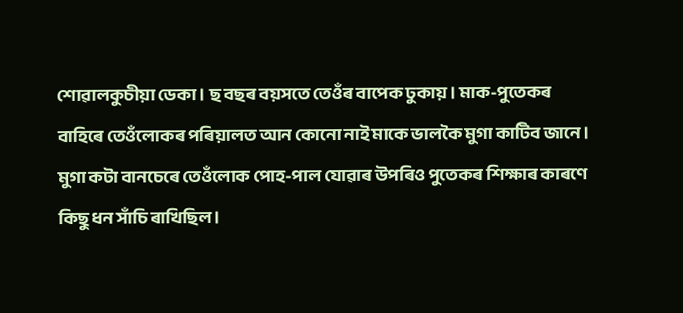শোৱালকুচীয়া ডেকা। ছ বছৰ বয়সতে তেওঁৰ বাপেক ঢুকায়। মাক-পুতেকৰ বাহিৰে তেওঁলোকৰ পৰিয়ালত আন কোনো নাই মাকে ভালকৈ মুগা কাটিব জানে। মুগা কটা বানচেৰে তেওঁলোক পোহ-পাল যোৱাৰ উপৰিও পুতেকৰ শিক্ষাৰ কাৰণে কিছু ধন সাঁচি ৰাখিছিল।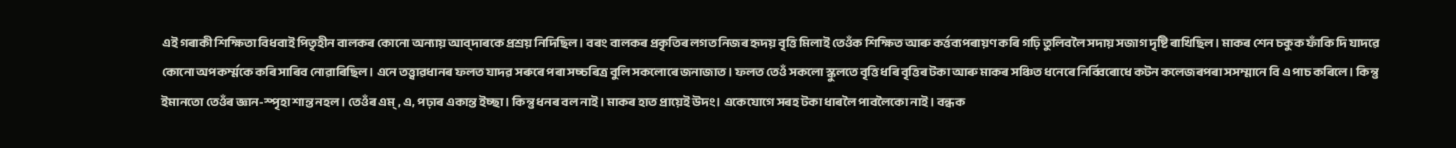এই গৰাকী শিক্ষিতা বিধবাই পিতৃহীন বালকৰ কোনো অন্যায় আব্‌দাৰকে প্ৰশ্ৰয় নিদিছিল। বৰং বালকৰ প্ৰকৃতিৰ লগত নিজৰ হৃদয় বৃত্তি মিলাই তেওঁক শিক্ষিত আৰু কৰ্ত্তব্যপৰায়ণ কৰি গঢ়ি তুলিবলৈ সদায় সজাগ দৃষ্টি ৰাখিছিল। মাকৰ শেন চকুক ফাঁকি দি যাদৱে কোনো অপকৰ্ম্মকে কৰি সাৰিব নোৱাৰিছিল। এনে তত্ত্বাৱধানৰ ফলত যাদৱ সৰুৰে পৰা সচ্চৰিত্ৰ বুলি সকলোৰে জনাজাত। ফলত তেওঁ সকলো স্কুলতে বৃত্তি ধৰি বৃত্তিৰ টকা আৰু মাকৰ সঞ্চিত ধনেৰে নিৰ্ব্বিৰোধে কটন কলেজৰপৰা সসম্মানে বি এ পাচ কৰিলে। কিন্তু ইমানতো তেওঁৰ জ্ঞান-স্পৃহা শান্ত নহল। তেওঁৰ এম্‌, এ, পঢ়াৰ একান্ত ইচ্ছা। কিন্তু ধনৰ বল নাই। মাকৰ হাত প্ৰায়েই উদং। একেযোগে সৰহ টকা ধাৰলৈ পাবলৈকো নাই। বন্ধক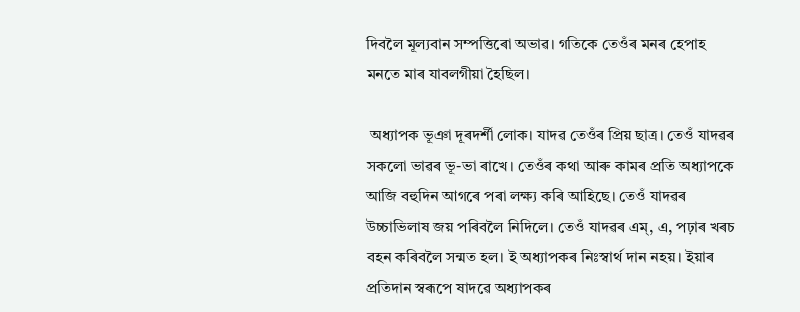দিবলৈ মূল্যবান সম্পত্তিৰো অভাৱ। গতিকে তেওঁৰ মনৰ হেপাহ মনতে মাৰ যাবলগীয়া হৈছিল।

 অধ্যাপক ভূঞা দূৰদৰ্শী লোক। যাদৱ তেওঁৰ প্ৰিয় ছাত্ৰ। তেওঁ যাদৱৰ সকলো ভাৱৰ ভূ-ভা ৰাখে। তেওঁৰ কথা আৰু কামৰ প্ৰতি অধ্যাপকে আজি বহুদিন আগৰে পৰা লক্ষ্য কৰি আহিছে। তেওঁ যাদৱৰ উচ্চাভিলাষ জয় পৰিবলৈ নিদিলে। তেওঁ যাদৱৰ এম্, এ, পঢ়াৰ খৰচ বহন কৰিবলৈ সন্মত হল। ই অধ্যাপকৰ নিঃস্বাৰ্থ দান নহয়। ইয়াৰ প্ৰতিদান স্বৰূপে ষাদৱে অধ্যাপকৰ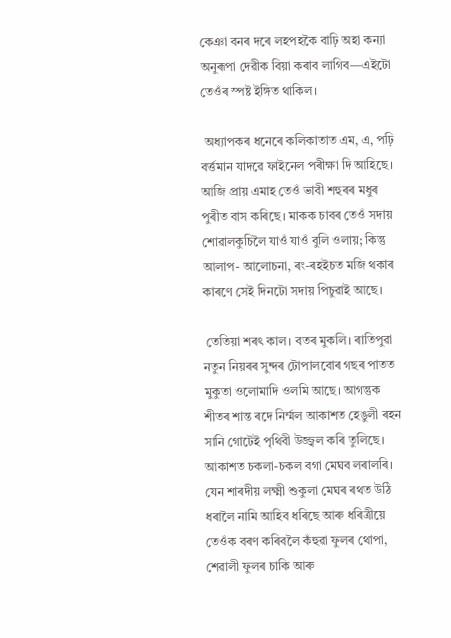কেঞা বনৰ দৰে লহপহকৈ বাঢ়ি অহা কন্যা অনুৰূপা দেৱীক বিয়া কৰাব লাগিব—এইটো তেওঁৰ স্পষ্ট ইঙ্গিত থাকিল।

 অধ্যাপকৰ ধনেৰে কলিকাতাত এম, এ, পঢ়ি বৰ্ত্তমান যাদৱে ফাইনেল পৰীক্ষা দি আহিছে। আজি প্ৰায় এমাহ তেওঁ ভাবী শহুৰৰ মধুৰ পুৰীত বাস কৰিছে। মাকক চাবৰ তেওঁ সদায় শোৱালকুচিলৈ যাওঁ যাওঁ বুলি ওলায়; কিন্তু আলাপ- আলোচনা, ৰং-ৰহইচত মজি থকাৰ কাৰণে সেই দিনটো সদায় পিচুৱাই আছে।

 তেতিয়া শৰৎ কাল। বতৰ মুকলি। ৰাতিপুৱা নতুন নিয়ৰৰ সুন্দৰ টোপালবোৰ গছৰ পাতত মুকুতা ওলোমাদি ওলমি আছে। আগন্তুক শীতৰ শান্ত ৰদে নিৰ্ম্মল আকাশত হেঙুলী ৰহন সানি গোটেই পৃথিবী উজ্জ্বল কৰি তুলিছে। আকাশত চকলা-চকল বগা মেঘব লৰালৰি। যেন শাৰদীয় লক্ষ্মী শুকুলা মেঘৰ ৰথত উঠি ধৰালৈ নামি আহিব ধৰিছে আৰু ধৰিত্ৰীয়ে তেওঁক বৰণ কৰিবলৈ কঁহুৱা ফুলৰ থোপা, শেৱালী ফুলৰ চাকি আৰু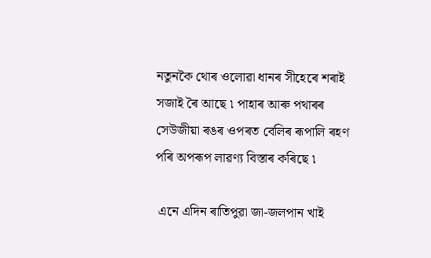নতুনকৈ থোৰ ওলোৱা ধানৰ সীহেৰে শৰাই সজাই ৰৈ আছে ৷ পাহাৰ আৰু পথাৰৰ সেউজীয়া ৰঙৰ ওপৰত বেলিৰ ৰূপালি ৰহণ পৰি অপৰূপ লাৱণ্য বিস্তাৰ কৰিছে ৷

 এনে এদিন ৰাতিপুৱা জা-জলপান খাই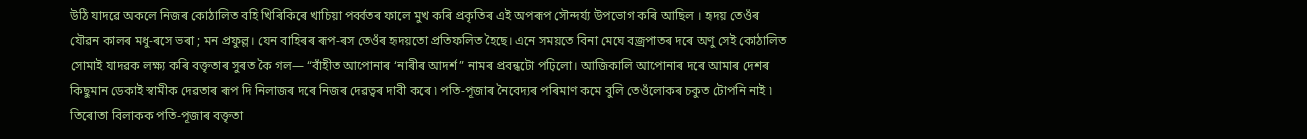উঠি যাদৱে অকলে নিজৰ কোঠালিত বহি খিৰিকিৰে খাচিয়া পৰ্ব্বতৰ ফালে মুখ কৰি প্ৰকৃতিৰ এই অপৰূপ সৌন্দর্য্য উপভোগ কৰি আছিল । হৃদয় তেওঁৰ যৌৱন কালৰ মধু-ৰসে ভৰা ; মন প্রফুল্ল। যেন বাহিৰৰ ৰূপ-ৰস তেওঁৰ হৃদয়তো প্রতিফলিত হৈছে। এনে সময়তে বিনা মেঘে বজ্ৰপাতৰ দৰে অণু সেই কোঠালিত সোমাই যাদৱক লক্ষ্য কৰি বক্তৃতাৰ সুৰত কৈ গল— “বাঁহীত আপোনাৰ ‘নাৰীৰ আদৰ্শ” নামৰ প্ৰবন্ধটো পঢ়িলো। আজিকালি আপোনাৰ দৰে আমাৰ দেশৰ কিছুমান ডেকাই স্বামীক দেৱতাৰ ৰূপ দি নিলাজৰ দৰে নিজৰ দেৱত্বৰ দাবী কৰে ৷ পতি-পূজাৰ নৈবেদ্যৰ পৰিমাণ কমে বুলি তেওঁলোকৰ চকুত টোপনি নাই ৷ তিৰোতা বিলাকক পতি-পূজাৰ বক্তৃতা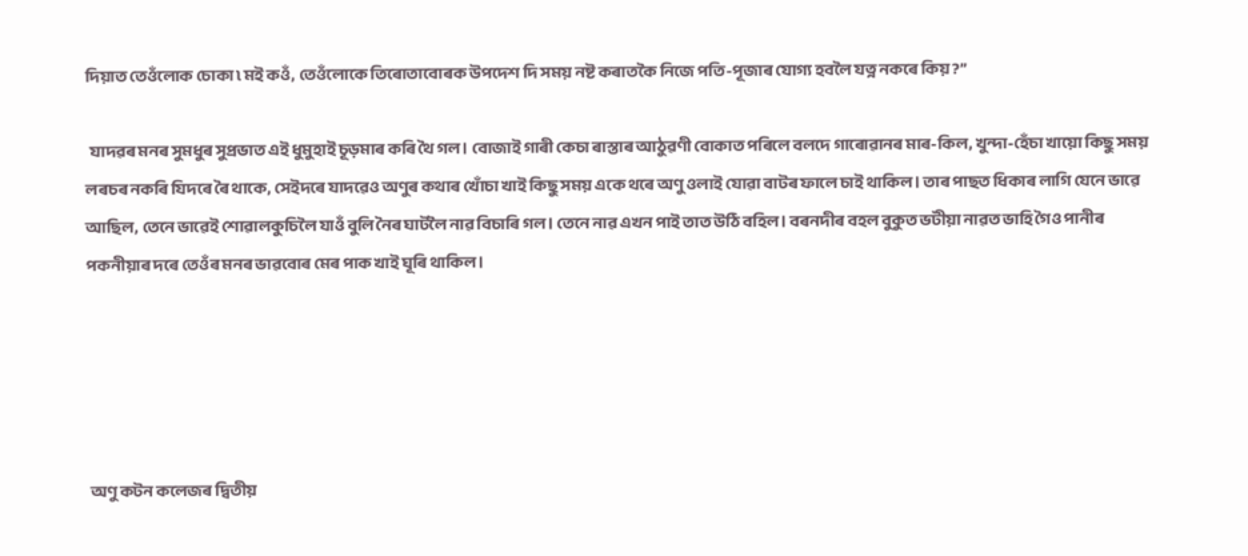দিয়াত তেওঁলোক চোকা ৷ মই কওঁ, তেওঁলোকে তিৰোতাবোৰক উপদেশ দি সময় নষ্ট কৰাতকৈ নিজে পতি-পূজাৰ যোগ্য হবলৈ যত্ন নকৰে কিয় ?”

  যাদৱৰ মনৰ সুমধুৰ সুপ্রভাত এই ধুমুহাই চূড়মাৰ কৰি থৈ গল। বোজাই গাৰী কেচা ৰাস্তাৰ আঠুৱণী বোকাত পৰিলে বলদে গাৰোৱানৰ মাৰ-কিল, খুন্দা-হেঁচা খায়ো কিছু সময় লৰচৰ নকৰি যিদৰে ৰৈ থাকে, সেইদৰে যাদৱেও অণুৰ কথাৰ খোঁচা খাই কিছু সময় একে থৰে অণু ওলাই যোৱা বাটৰ ফালে চাই থাকিল। তাৰ পাছত ধিকাৰ লাগি যেনে ভাৱে আছিল, তেনে ভাৱেই শোৱালকুচিলৈ যাওঁ বুলি নৈৰ ঘাটলৈ নাৱ বিচাৰি গল। তেনে নাৱ এখন পাই তাত উঠি বহিল। বৰনদীৰ বহল বুকুত ভটীয়া নাৱত ভাহি গৈও পানীৰ পকনীয়াৰ দৰে তেওঁৰ মনৰ ভাৱবোৰ মেৰ পাক খাই ঘূৰি থাকিল।





 অণু কটন কলেজৰ দ্বিতীয়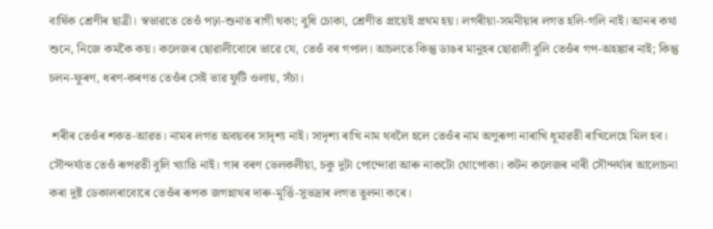বাৰ্ষিক শ্ৰেণীৰ ছাত্ৰী। স্বভাৱতে তেওঁ পঢ়া-শুনাত ৰাগী থকা; বুধি চোকা, শ্ৰেণীত প্ৰায়েই প্ৰথম হয়। লগৰীয়া-সমনীয়াৰ লগত হলি-গলি নাই। আনৰ কথা শুনে, নিজে কমকৈ কয়। কলেজৰ ছোৱালীবোৰে ভাৱে যে, তেওঁ বৰ গপাল। আচলতে কিন্তু ডাঙৰ মানুহৰ ছোৱালী বুলি তেওঁৰ গপ-অহঙ্কাৰ নাই; কিন্তু চলন-ফুৰণ, ধৰণ-কৰণত তেওঁৰ সেই ভাৱ ফুটি ওলায়, সঁচা।

 শৰীৰ তেওঁৰ শকত-আৱত। নামৰ লগত অবয়বৰ সাদৃশ্য নাই। সাদৃশ্য ৰাখি নাম থবলৈ হলে তেওঁৰ নাম অণুৰূপা নাৰাখি ধূমাৱতী ৰাখিলেহে মিল হব। সৌন্দৰ্য্যত তেওঁ ৰূপৱতী বুলি খ্যাতি নাই। গাৰ বৰণ ভেলকলীয়া, চকু দুটা পোন্দোৱা আৰু নাকটো থোপোকা। কটন কলেজৰ নাৰী সৌন্দৰ্য্যৰ আলোচনা কৰা দুষ্ট ডেকালৰাবোৰে তেওঁৰ ৰূপক জগন্নাথৰ দাৰু-মূৰ্ত্তি-সুভদ্ৰাৰ লগত তুলনা কৰে।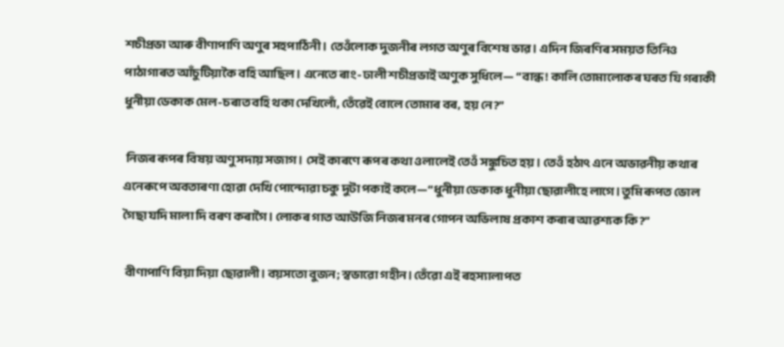শচীপ্ৰভা আৰু বীণাপাণি অণুৰ সহপাঠিনী। তেওঁলোক দুজনীৰ লগত অণুৰ বিশেষ ভাৱ। এদিন জিৰণিৰ সময়ত তিনিও পাঠাগাৰত আঁচুটিয়াকৈ বহি আছিল। এনেতে ৰাং-ঢালী শচীপ্ৰভাই অণুক সুধিলে— “বান্ধ! কালি তোমালোকৰ ঘৰত যি গৰাকী ধুনীয়া ডেকাক মেল-চৰাত বহি থকা দেখিলোঁ, তেঁৱেই বোলে তোমাৰ বৰ, হয় নে?”

 নিজৰ ৰূপৰ বিষয় অণু সদায় সজাগ। সেই কাৰণে ৰূপৰ কথা ওলালেই তেওঁ সঙ্কুচিত হয়। তেওঁ হঠাৎ এনে অভাৱনীয় কথাৰ এনেৰূপে অবতাৰণা হোৱা দেখি পোন্দোৱা চকু দুটা পকাই কলে—“ধুনীয়া ডেকাক ধুনীয়া ছোৱালীহে লাগে। তুমি ৰূপত ভোল গৈছা যদি মালা দি বৰণ কৰাগৈ। লোকৰ গাত আউজি নিজৰ মনৰ গোপন অভিলাষ প্ৰকাশ কৰাৰ আৱশ্যক কি?”

 বীণাপাণি বিয়া দিয়া ছোৱালী। বয়সতো বুজন; স্বভাৱো গহীন। তেঁৱো এই ৰহস্যালাপত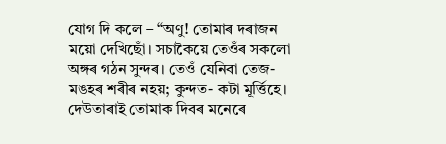যোগ দি কলে – “অণু! তোমাৰ দৰাজন ময়ো দেখিছোঁ। সচাকৈয়ে তেওঁৰ সকলো অঙ্গৰ গঠন সুন্দৰ। তেওঁ যেনিবা তেজ-মঙহৰ শৰীৰ নহয়; কুন্দত- কটা মূৰ্ত্তিহে। দেউতাৰাই তোমাক দিবৰ মনেৰে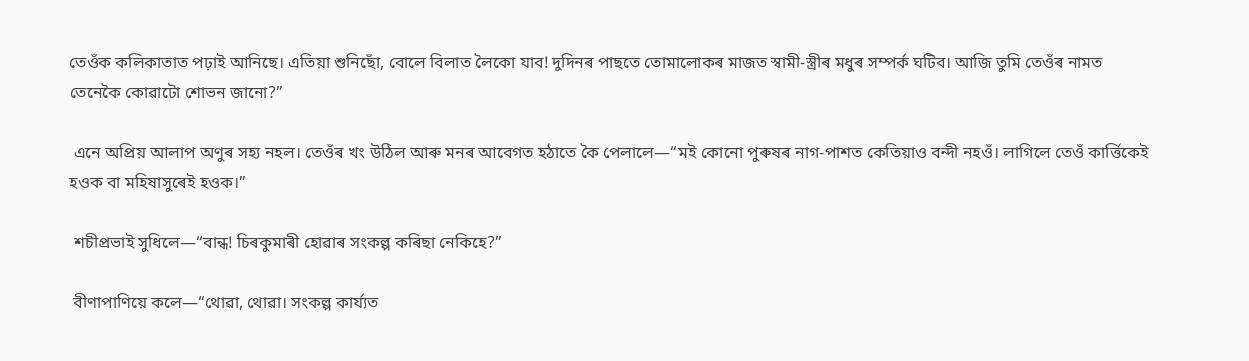তেওঁক কলিকাতাত পঢ়াই আনিছে। এতিয়া শুনিছোঁ, বোলে বিলাত লৈকো যাব! দুদিনৰ পাছতে তোমালোকৰ মাজত স্বামী-স্ত্ৰীৰ মধুৰ সম্পৰ্ক ঘটিব। আজি তুমি তেওঁৰ নামত তেনেকৈ কোৱাটো শোভন জানো?”

 এনে অপ্ৰিয় আলাপ অণুৰ সহ্য নহল। তেওঁৰ খং উঠিল আৰু মনৰ আবেগত হঠাতে কৈ পেলালে—“মই কোনো পুৰুষৰ নাগ-পাশত কেতিয়াও বন্দী নহওঁ। লাগিলে তেওঁ কাৰ্ত্তিকেই হওক বা মহিষাসুৰেই হওক।”

 শচীপ্ৰভাই সুধিলে—“বান্ধ! চিৰকুমাৰী হোৱাৰ সংকল্প কৰিছা নেকিহে?”

 বীণাপাণিয়ে কলে—“থোৱা, থোৱা। সংকল্প কাৰ্য্যত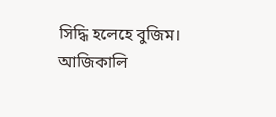সিদ্ধি হলেহে বুজিম। আজিকালি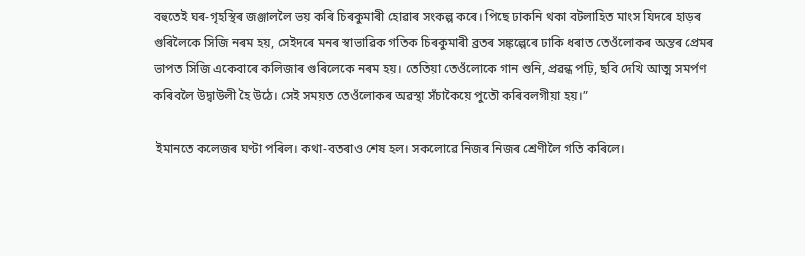বহুতেই ঘৰ-গৃহস্থিৰ জঞ্জাললৈ ভয় কৰি চিৰকুমাৰী হোৱাৰ সংকল্প কৰে। পিছে ঢাকনি থকা বটলাহিত মাংস যিদৰে হাড়ৰ গুৰিলৈকে সিজি নৰম হয়, সেইদৰে মনৰ স্বাভাৱিক গতিক চিৰকুমাৰী ব্ৰতৰ সঙ্কল্পেৰে ঢাকি ধৰাত তেওঁলোকৰ অন্তৰ প্ৰেমৰ ভাপত সিজি একেবাৰে কলিজাৰ গুৰিলেকে নৰম হয়। তেতিয়া তেওঁলোকে গান শুনি, প্ৰৱন্ধ পঢ়ি, ছবি দেখি আত্ম সমৰ্পণ কৰিবলৈ উদ্বাউলী হৈ উঠে। সেই সময়ত তেওঁলোকৰ অৱস্থা সঁচাকৈয়ে পুতৌ কৰিবলগীয়া হয়।”

 ইমানতে কলেজৰ ঘণ্টা পৰিল। কথা-বতৰাও শেষ হল। সকলোৱে নিজৰ নিজৰ শ্ৰেণীলৈ গতি কৰিলে।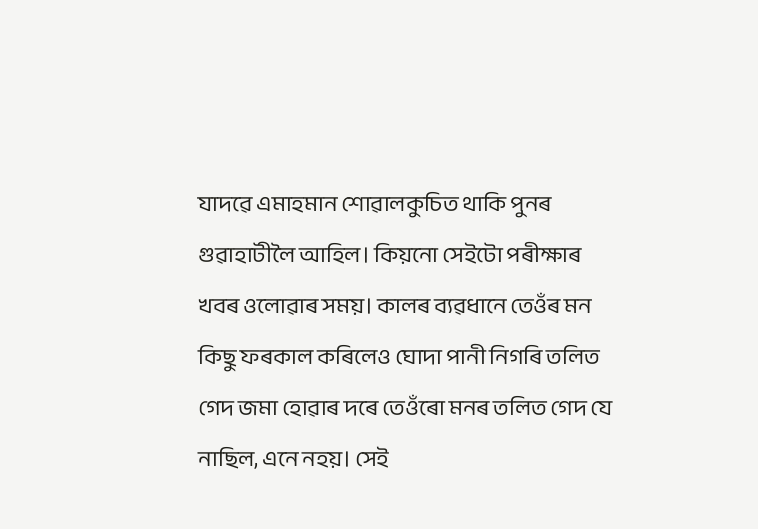যাদৱে এমাহমান শোৱালকুচিত থাকি পুনৰ গুৱাহাটীলৈ আহিল। কিয়নো সেইটো পৰীক্ষাৰ খবৰ ওলোৱাৰ সময়। কালৰ ব্যৱধানে তেওঁৰ মন কিছু ফৰকাল কৰিলেও ঘোদা পানী নিগৰি তলিত গেদ জমা হোৱাৰ দৰে তেওঁৰো মনৰ তলিত গেদ যে নাছিল, এনে নহয়। সেই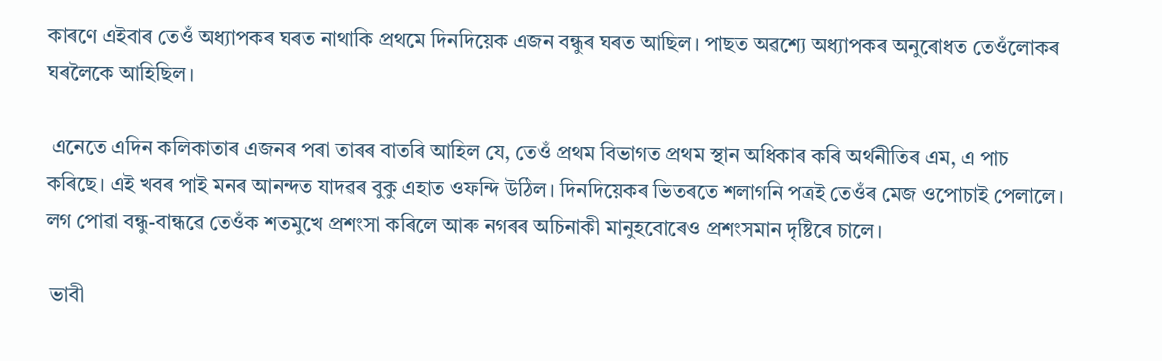কাৰণে এইবাৰ তেওঁ অধ্যাপকৰ ঘৰত নাথাকি প্ৰথমে দিনদিয়েক এজন বন্ধুৰ ঘৰত আছিল। পাছত অৱশ্যে অধ্যাপকৰ অনুৰোধত তেওঁলোকৰ ঘৰলৈকে আহিছিল।

 এনেতে এদিন কলিকাতাৰ এজনৰ পৰা তাৰৰ বাতৰি আহিল যে, তেওঁ প্ৰথম বিভাগত প্ৰথম স্থান অধিকাৰ কৰি অৰ্থনীতিৰ এম, এ পাচ কৰিছে। এই খবৰ পাই মনৰ আনন্দত যাদৱৰ বুকু এহাত ওফন্দি উঠিল। দিনদিয়েকৰ ভিতৰতে শলাগনি পত্ৰই তেওঁৰ মেজ ওপোচাই পেলালে। লগ পোৱা বন্ধু-বান্ধৱে তেওঁক শতমুখে প্ৰশংসা কৰিলে আৰু নগৰৰ অচিনাকী মানুহবোৰেও প্ৰশংসমান দৃষ্টিৰে চালে।

 ভাবী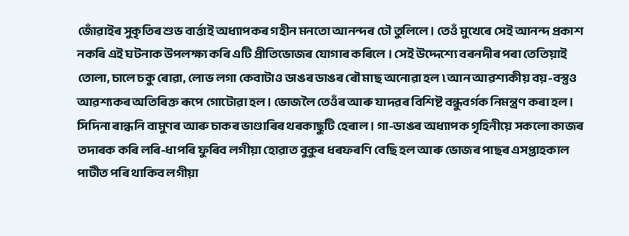জোঁৱাইৰ সুকৃতিৰ শুভ বাৰ্ত্তাই অধ্যাপকৰ গহীন মনতো আনন্দৰ ঢৌ তুলিলে। তেওঁ মুখেৰে সেই আনন্দ প্ৰকাশ নকৰি এই ঘটনাক উপলক্ষ্য কৰি এটি প্ৰীতিভোজৰ যোগাৰ কৰিলে । সেই উদ্দেশ্যে বৰনদীৰ পৰা তেতিয়াই তোলা, চালে চকু ৰোৱা, লোভ লগা কেবাটাও ডাঙৰ ডাঙৰ ৰৌ মাছ অনোৱা হল ৷ আন আৱশ্যকীয় বয়-বস্তুও আৱশ্যকৰ অতিৰিক্ত ৰূপে গোটোৱা হল । ভোজলৈ তেওঁৰ আৰু যাদৱৰ বিশিষ্ট বন্ধুবর্গক নিমন্ত্রণ কৰা হল । সিদিনা ৰান্ধনি বামুণৰ আৰু চাকৰ ভাণ্ডাৰিৰ থৰকাছুটি হেৰাল । গা-ডাঙৰ অধ্যাপক গৃহিনীয়ে সকলো কাজৰ তদাৰক কৰি লৰি-ধাপৰি ফুৰিব লগীয়া হোৱাত বুকুৰ ধৰফৰণি বেছি হল আৰু ভোজৰ পাছৰ এসপ্তাহকাল পাটীত পৰি থাকিব লগীয়া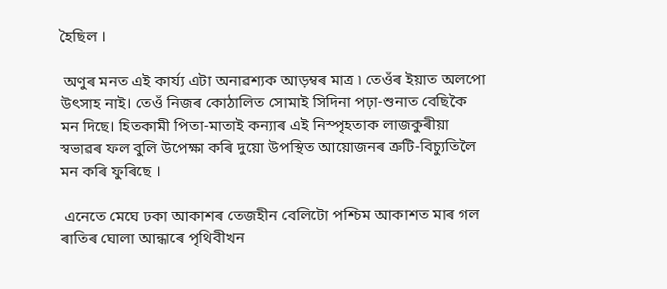হৈছিল ।

 অণুৰ মনত এই কাৰ্য্য এটা অনাৱশ্যক আড়ম্বৰ মাত্ৰ ৷ তেওঁৰ ইয়াত অলপো উৎসাহ নাই। তেওঁ নিজৰ কোঠালিত সোমাই সিদিনা পঢ়া-শুনাত বেছিকৈ মন দিছে। হিতকামী পিতা-মাতাই কন্যাৰ এই নিস্পৃহতাক লাজকুৰীয়া স্বভাৱৰ ফল বুলি উপেক্ষা কৰি দুয়ো উপস্থিত আয়োজনৰ ত্রুটি-বিচ্যুতিলৈ মন কৰি ফুৰিছে ।

 এনেতে মেঘে ঢকা আকাশৰ তেজহীন বেলিটো পশ্চিম আকাশত মাৰ গল ৰাতিৰ ঘোলা আন্ধাৰে পৃথিবীখন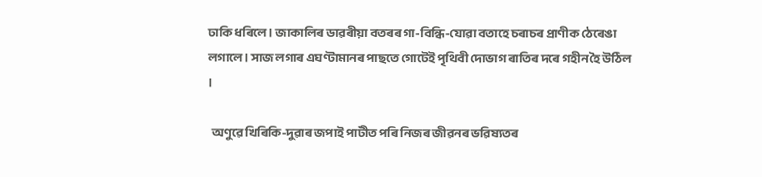ঢাকি ধৰিলে। জাকালিৰ ডাৱৰীয়া বতৰৰ গা-বিন্ধি-যোৱা বতাহে চৰাচৰ প্ৰাণীক ঠেৰেঙা লগালে । সাজ লগাৰ এঘণ্টামানৰ পাছতে গোটেই পৃথিবী দোভাগ ৰাতিৰ দৰে গহীন হৈ উঠিল ।

  অণুৱে খিৰিকি-দুৱাৰ জপাই পাটীত পৰি নিজৰ জীৱনৰ ভৱিষ্যতৰ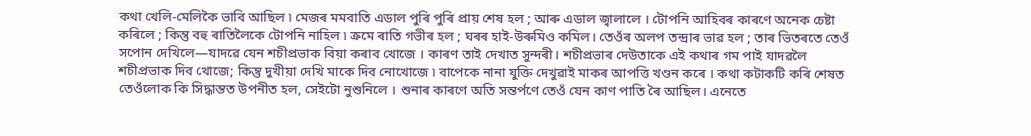কথা খেলি-মেলিকৈ ভাবি আছিল ৷ মেজৰ মমবাতি এডাল পুৰি পুৰি প্ৰায় শেষ হল ; আৰু এডাল জ্বালালে । টোপনি আহিবৰ কাৰণে অনেক চেষ্টা কৰিলে ; কিন্তু বহু ৰাতিলৈকে টোপনি নাহিল ৷ ক্ৰমে ৰাতি গভীৰ হল ; ঘৰৰ হাই-উৰুমিও কমিল। তেওঁৰ অলপ তন্দ্ৰাৰ ভাৱ হল ; তাৰ ভিতৰতে তেওঁ সপোন দেখিলে—যাদৱে যেন শচীপ্ৰভাক বিয়া কৰাব খোজে । কাৰণ তাই দেখাত সুন্দৰী। শচীপ্ৰভাৰ দেউতাকে এই কথাৰ গম পাই যাদৱলৈ শচীপ্ৰভাক দিব খোজে; কিন্তু দুখীয়া দেখি মাকে দিব নোখোজে ৷ বাপেকে নানা যুক্তি দেখুৱাই মাকৰ আপত্তি খণ্ডন কৰে । কথা কটাকটি কৰি শেষত তেওঁলোক কি সিদ্ধান্তত উপনীত হল, সেইটো নুশুনিলে । শুনাৰ কাৰণে অতি সন্তর্পণে তেওঁ যেন কাণ পাতি ৰৈ আছিল। এনেতে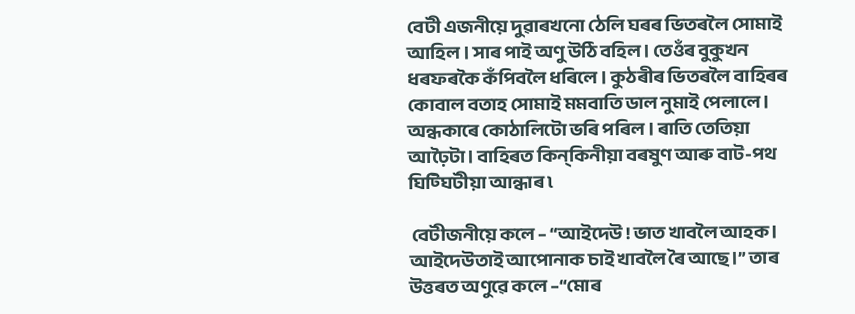বেটী এজনীয়ে দুৱাৰখনো ঠেলি ঘৰৰ ভিতৰলৈ সোমাই আহিল । সাৰ পাই অণু উঠি বহিল। তেওঁৰ বুকুখন ধৰফৰকৈ কঁপিবলৈ ধৰিলে । কুঠৰীৰ ভিতৰলৈ বাহিৰৰ কোবাল বতাহ সোমাই মমবাতি ডাল নুমাই পেলালে । অন্ধকাৰে কোঠালিটো ভৰি পৰিল । ৰাতি তেতিয়া আঢ়ৈটা। বাহিৰত কিন্‌কিনীয়া বৰষুণ আৰু বাট-পথ ঘিট্ঘিটীয়া আন্ধাৰ ৷

 বেটীজনীয়ে কলে – “আইদেউ ! ভাত খাবলৈ আহক। আইদেউতাই আপোনাক চাই খাবলৈ ৰৈ আছে।” তাৰ উত্তৰত অণুৱে কলে –“মোৰ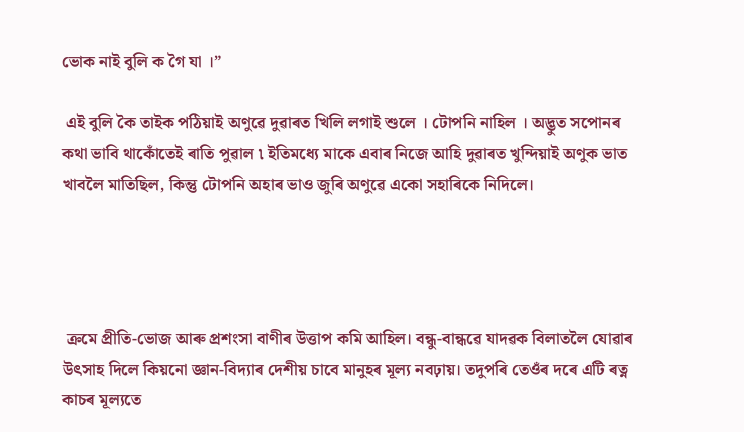ভোক নাই বুলি ক গৈ যা ।”

 এই বুলি কৈ তাইক পঠিয়াই অণুৱে দুৱাৰত খিলি লগাই শুলে । টোপনি নাহিল । অদ্ভুত সপোনৰ কথা ভাবি থাকোঁতেই ৰাতি পুৱাল ৷ ইতিমধ্যে মাকে এবাৰ নিজে আহি দুৱাৰত খুন্দিয়াই অণুক ভাত খাবলৈ মাতিছিল, কিন্তু টোপনি অহাৰ ভাও জুৰি অণুৱে একো সহাৰিকে নিদিলে।




 ক্ৰমে প্ৰীতি-ভোজ আৰু প্ৰশংসা বাণীৰ উত্তাপ কমি আহিল। বন্ধু-বান্ধৱে যাদৱক বিলাতলৈ যোৱাৰ উৎসাহ দিলে কিয়নো জ্ঞান-বিদ্যাৰ দেশীয় চাবে মানুহৰ মূল্য নবঢ়ায়। তদুপৰি তেওঁৰ দৰে এটি ৰত্ন কাচৰ মূল্যতে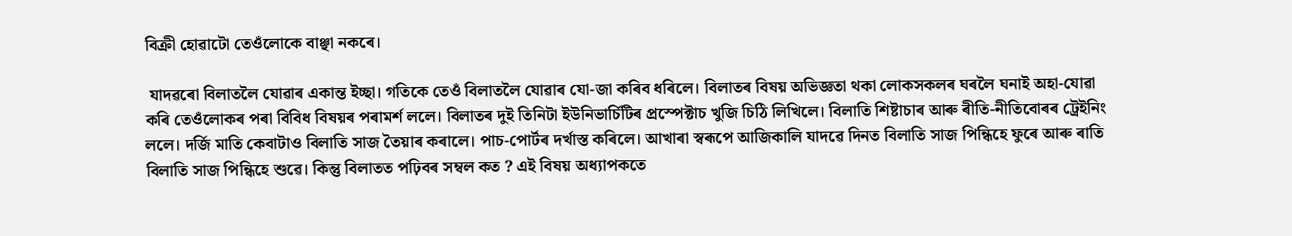বিক্ৰী হোৱাটো তেওঁলোকে বাঞ্ছা নকৰে।

 যাদৱৰো বিলাতলৈ যোৱাৰ একান্ত ইচ্ছা। গতিকে তেওঁ বিলাতলৈ যোৱাৰ যো-জা কৰিব ধৰিলে। বিলাতৰ বিষয় অভিজ্ঞতা থকা লোকসকলৰ ঘৰলৈ ঘনাই অহা-যোৱা কৰি তেওঁলোকৰ পৰা বিবিধ বিষয়ৰ পৰামৰ্শ ললে। বিলাতৰ দুই তিনিটা ইউনিভাৰ্চিটিৰ প্ৰস্পেক্টাচ খুজি চিঠি লিখিলে। বিলাতি শিষ্টাচাৰ আৰু ৰীতি-নীতিবোৰৰ ট্ৰেইনিং ললে। দৰ্জি মাতি কেবাটাও বিলাতি সাজ তৈয়াৰ কৰালে। পাচ-পোৰ্টৰ দৰ্খাস্ত কৰিলে। আখাৰা স্বৰূপে আজিকালি যাদৱে দিনত বিলাতি সাজ পিন্ধিহে ফুৰে আৰু ৰাতি বিলাতি সাজ পিন্ধিহে শুৱে। কিন্তু বিলাতত পঢ়িবৰ সম্বল কত ? এই বিষয় অধ্যাপকতে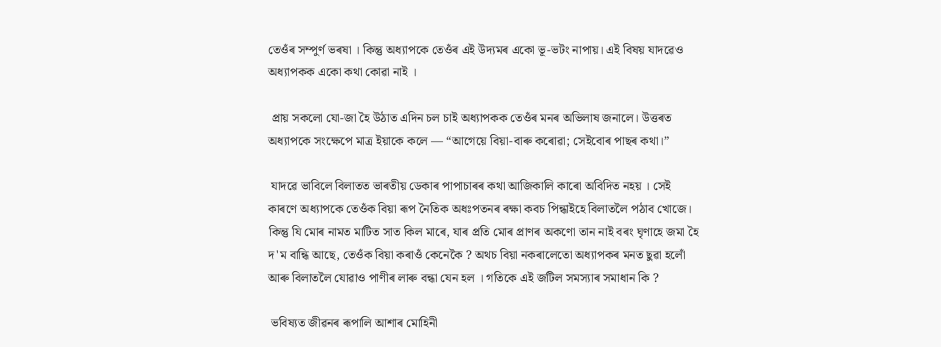তেওঁৰ সম্পুৰ্ণ ভৰষা । কিন্তু অধ্যাপকে তেওঁৰ এই উদ্যমৰ একো ভূ-ভটং নাপায়। এই বিষয় যাদৱেও অধ্যাপকক একো কথা কোৱা নাই ।

 প্রায় সকলো যো-জা হৈ উঠাত এদিন চল চাই অধ্যাপকক তেওঁৰ মনৰ অভিলাষ জনালে। উত্তৰত অধ্যাপকে সংক্ষেপে মাত্র ইয়াকে কলে — “আগেয়ে বিয়া-বাৰু কৰোৱা; সেইবোৰ পাছৰ কথা।”

 যাদৱে ভাবিলে বিলাতত ভাৰতীয় ডেকাৰ পাপাচাৰৰ কথা আজিকালি কাৰো অবিদিত নহয় । সেই কাৰণে অধ্যাপকে তেওঁক বিয়া ৰূপ নৈতিক অধঃপতনৰ ৰক্ষা কবচ পিন্ধাইহে বিলাতলৈ পঠাব খোজে। কিন্তু যি মোৰ নামত মাটিত সাত কিল মাৰে, যাৰ প্ৰতি মোৰ প্ৰাণৰ অকণো তান নাই বৰং ঘৃণাহে জমা হৈ দ'ম বান্ধি আছে, তেওঁক বিয়া কৰাওঁ কেনেকৈ ? অথচ বিয়া নকৰালেতো অধ্যাপকৰ মনত ছুৱা হলোঁ আৰু বিলাতলৈ যোৱাও পাণীৰ লাৰু বন্ধা যেন হল । গতিকে এই জটিল সমস্যাৰ সমাধান কি ?

 ভবিষ্যত জীৱনৰ ৰূপালি আশাৰ মোহিনী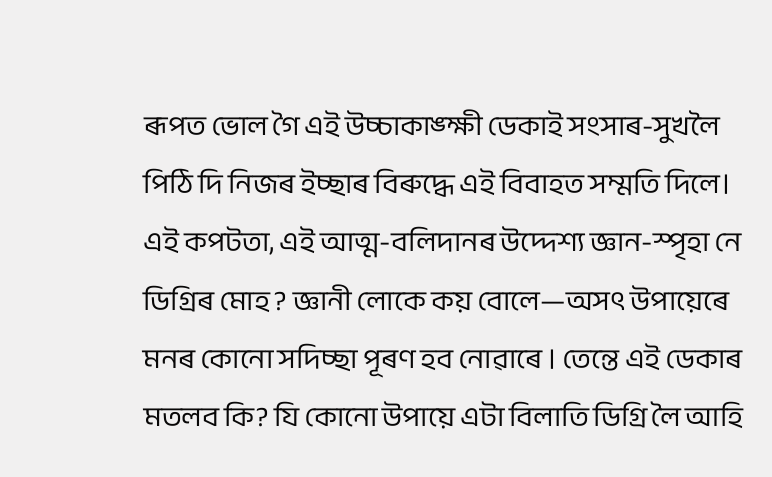ৰূপত ভোল গৈ এই উচ্চাকাঙ্ক্ষী ডেকাই সংসাৰ-সুখলৈ পিঠি দি নিজৰ ইচ্ছাৰ বিৰুদ্ধে এই বিবাহত সম্মতি দিলে। এই কপটতা, এই আত্ম-বলিদানৰ উদ্দেশ্য জ্ঞান-স্পৃহা নে ডিগ্রিৰ মোহ ? জ্ঞানী লোকে কয় বোলে—অসৎ উপায়েৰে মনৰ কোনো সদিচ্ছা পূৰণ হব নোৱাৰে । তেন্তে এই ডেকাৰ মতলব কি? যি কোনো উপায়ে এটা বিলাতি ডিগ্ৰি লৈ আহি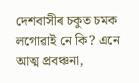দেশবাসীৰ চকুত চমক লগোৱাই নে কি? এনে আত্ম প্ৰবঞ্চনা,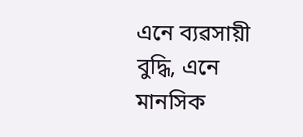এনে ব্যৱসায়ী বুদ্ধি, এনে মানসিক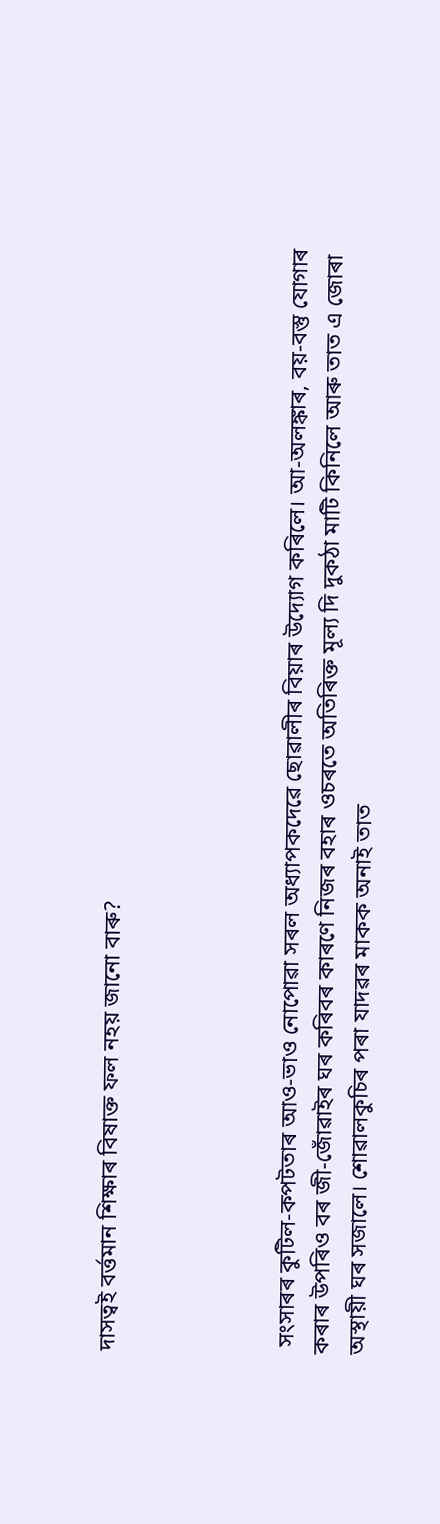দাসত্বই বৰ্ত্তমান শিক্ষাৰ বিষাক্ত ফল নহয় জানো বাৰু?




 সংসাৰৰ কুটিল-কপটতাৰ আও-ভাও নোপোৱা সৰল অধ্যাপকদেৱে ছোৱালীৰ বিয়াৰ উদ্যোগ কৰিলে। আ-অলঙ্কাৰ, বয়-বস্তু যোগাৰ কৰাৰ উপৰিও বৰ জী-জোঁৱাইৰ ঘৰ কৰিবৰ কাৰণে নিজৰ বহাৰ ওচৰতে অতিৰিক্ত মূল্য দি দুকঠা মাটি কিনিলে আৰু তাত এ জোৰা অস্থায়ী ঘৰ সজালে। শোৱালকুচিৰ পৰা যাদৱৰ মাকক অনাই তাত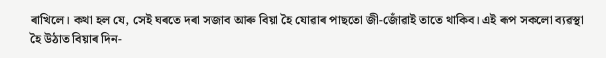ৰাখিলে। কথা হল যে, সেই ঘৰতে দৰা সজাব আৰু বিয়া হৈ যোৱাৰ পাছতো জী-জোঁৱাই তাতে থাকিব। এই ৰূপ সকলো ব্যৱস্থা হৈ উঠাত বিয়াৰ দিন-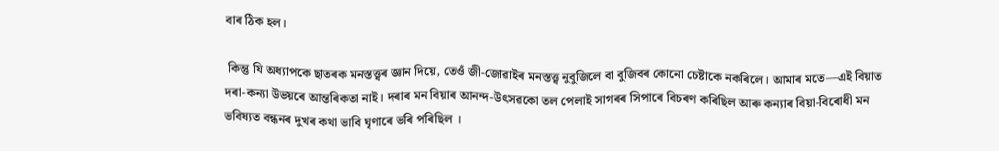বাৰ ঠিক হল।

 কিন্তু যি অধ্যাপকে ছাতৰক মনস্তত্ত্বৰ জ্ঞান দিয়ে, তেওঁ জী-জোৱাইৰ মনস্তত্ত্ব নুবুজিলে বা বুজিবৰ কোনো চেষ্টাকে নকৰিলে। আমাৰ মতে—এই বিয়াত দৰা-কন্যা উভয়ৰে আন্তৰিকতা নাই। দৰাৰ মন বিয়াৰ আনন্দ-উৎসৱকো তল পেলাই সাগৰৰ সিপাৰে বিচৰণ কৰিছিল আৰু কন্যাৰ বিয়া-বিৰোধী মন ভবিষ্যত বন্ধনৰ দুখৰ কথা ভাবি ঘৃণাৰে ভৰি পৰিছিল ।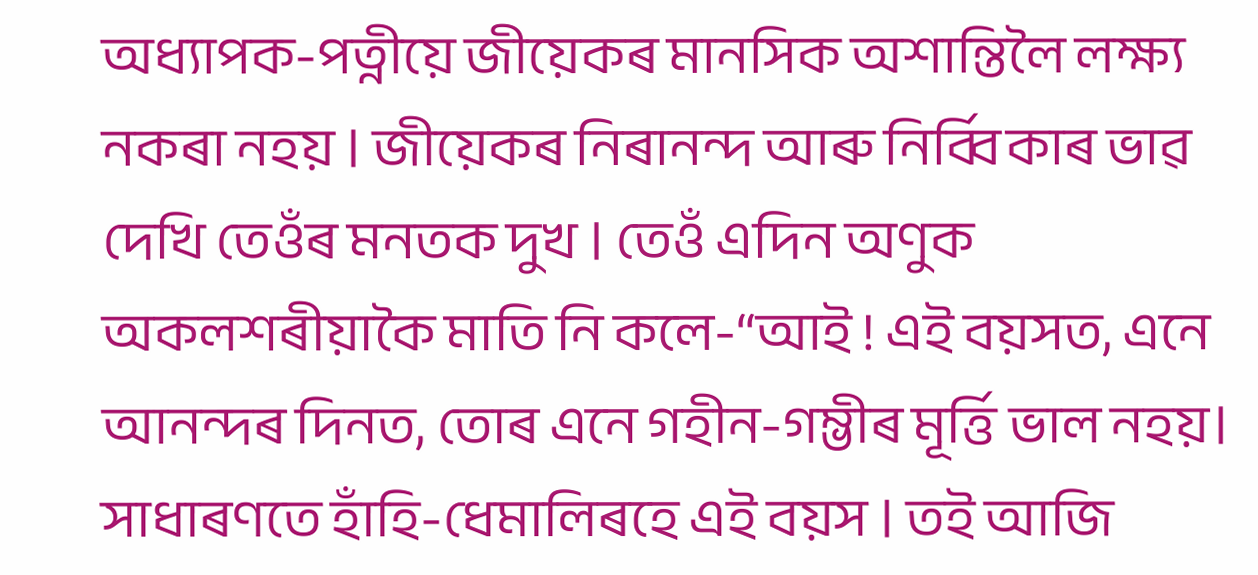অধ্যাপক-পত্নীয়ে জীয়েকৰ মানসিক অশান্তিলৈ লক্ষ্য নকৰা নহয় । জীয়েকৰ নিৰানন্দ আৰু নিৰ্ব্বিকাৰ ভাৱ দেখি তেওঁৰ মনতক দুখ । তেওঁ এদিন অণুক অকলশৰীয়াকৈ মাতি নি কলে-“আই ! এই বয়সত, এনে আনন্দৰ দিনত, তোৰ এনে গহীন-গম্ভীৰ মূৰ্ত্তি ভাল নহয়। সাধাৰণতে হাঁহি-ধেমালিৰহে এই বয়স । তই আজি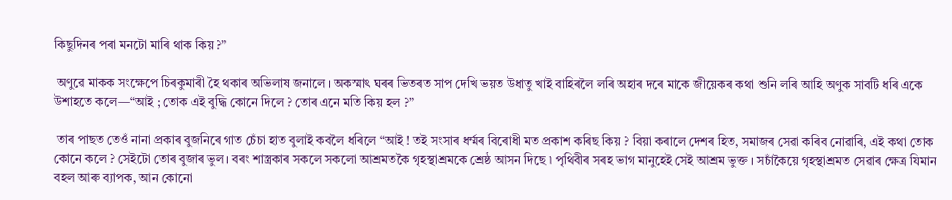কিছুদিনৰ পৰা মনটো মাৰি থাক কিয় ?”

 অণুৱে মাকক সংক্ষেপে চিৰকুমাৰী হৈ থকাৰ অভিলাষ জনালে । অকস্মাৎ ঘৰৰ ভিতৰত সাপ দেখি ভয়ত উধাতু খাই বাহিৰলৈ লৰি অহাৰ দৰে মাকে জীয়েকৰ কথা শুনি লৰি আহি অণুক সাবটি ধৰি একে উশাহতে কলে—“আই ; তোক এই বুদ্ধি কোনে দিলে ? তোৰ এনে মতি কিয় হল ?”

 তাৰ পাছত তেওঁ নানা প্রকাৰ বুজনিৰে গাত চেঁচা হাত বুলাই কবলৈ ধৰিলে “আই ! তই সংসাৰ ধৰ্ম্মৰ বিৰোধী মত প্ৰকাশ কৰিছ কিয় ? বিয়া কৰালে দেশৰ হিত, সমাজৰ সেৱা কৰিব নোৱাৰি, এই কথা তোক কোনে কলে ? সেইটো তোৰ বুজাৰ ভুল। বৰং শাস্ত্ৰকাৰ সকলে সকলো আশ্ৰমতকৈ গৃহস্থাশ্রমকে শ্রেষ্ঠ আসন দিছে ৷ পৃথিবীৰ সৰহ ভাগ মানুহেই সেই আশ্ৰম ভুক্ত । সচাঁকৈয়ে গৃহস্থাশ্ৰমত সেৱাৰ ক্ষেত্ৰ যিমান বহল আৰু ব্যাপক, আন কোনো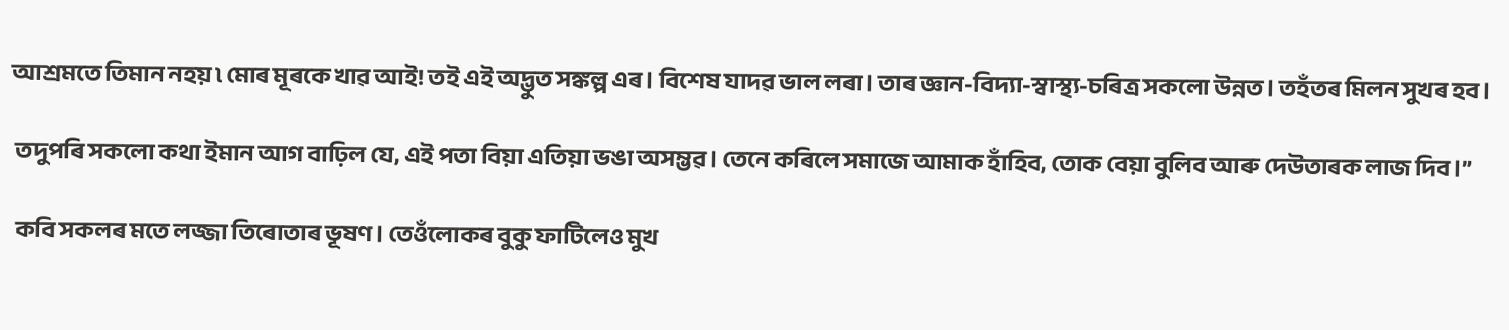আশ্রমতে তিমান নহয় ৷ মোৰ মূৰকে খাৱ আই! তই এই অদ্ভুত সঙ্কল্প এৰ। বিশেষ যাদৱ ভাল লৰা। তাৰ জ্ঞান-বিদ্যা-স্বাস্থ্য-চৰিত্ৰ সকলো উন্নত। তহঁতৰ মিলন সুখৰ হব।

 তদুপৰি সকলো কথা ইমান আগ বাঢ়িল যে, এই পতা বিয়া এতিয়া ভঙা অসম্ভৱ। তেনে কৰিলে সমাজে আমাক হাঁহিব, তোক বেয়া বুলিব আৰু দেউতাৰক লাজ দিব।”

 কবি সকলৰ মতে লজ্জা তিৰোতাৰ ভূষণ। তেওঁলোকৰ বুকু ফাটিলেও মুখ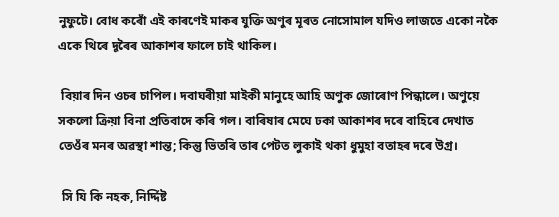নুফুটে। বোধ কৰোঁ এই কাৰণেই মাকৰ যুক্তি অণুৰ মূৰত নোসোমাল যদিও লাজতে একো নকৈ একে থিৰে দূৰৈৰ আকাশৰ ফালে চাই থাকিল।

 বিয়াৰ দিন ওচৰ চাপিল। দবাঘৰীয়া মাইকী মানুহে আহি অণুক জোৰোণ পিন্ধালে। অণুয়ে সকলো ক্ৰিয়া বিনা প্ৰতিবাদে কৰি গল। বাৰিষাৰ মেঘে ঢকা আকাশৰ দৰে বাহিৰে দেখাত তেওঁৰ মনৰ অৱস্থা শান্ত; কিন্তু ভিতৰি তাৰ পেটত লুকাই থকা ধুমুহা বতাহৰ দৰে উগ্ৰ।

 সি যি কি নহক, নিৰ্দ্দিষ্ট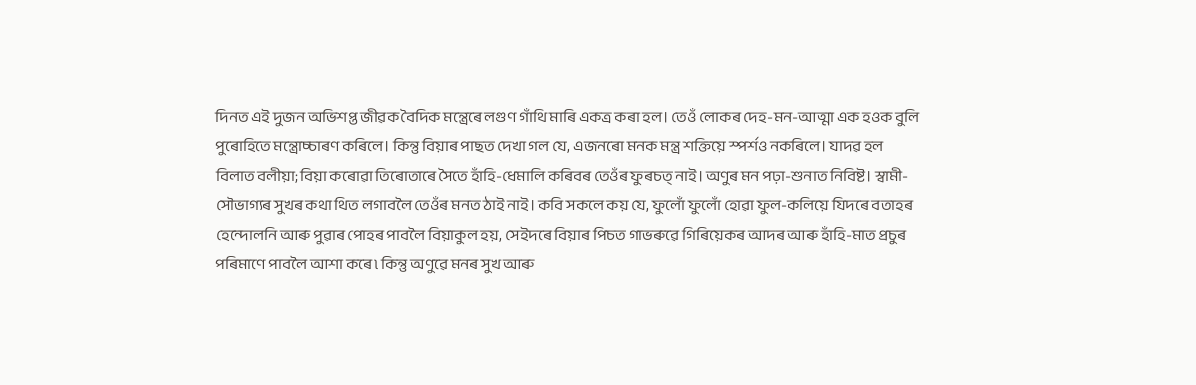দিনত এই দুজন অভিশপ্ত জীৱক বৈদিক মন্ত্ৰেৰে লগুণ গাঁথি মাৰি একত্ৰ কৰা হল। তেওঁ লোকৰ দেহ-মন-আত্মা এক হওক বুলি পুৰোহিতে মন্ত্ৰোচ্চাৰণ কৰিলে। কিন্তু বিয়াৰ পাছত দেখা গল যে, এজনৰো মনক মন্ত্ৰ শক্তিয়ে স্পৰ্শও নকৰিলে। যাদৱ হল বিলাত বলীয়া; বিয়া কৰোৱা তিৰোতাৰে সৈতে হাঁহি-ধেমালি কৰিবৰ তেওঁৰ ফুৰচত্ নাই। অণুৰ মন পঢ়া-শুনাত নিবিষ্ট। স্বামী-সৌভাগ্যৰ সুখৰ কথা থিত লগাবলৈ তেওঁৰ মনত ঠাই নাই। কবি সকলে কয় যে, ফুলোঁ ফুলোঁ হোৱা ফুল-কলিয়ে যিদৰে বতাহৰ হেন্দোলনি আৰু পুৱাৰ পোহৰ পাবলৈ বিয়াকুল হয়, সেইদৰে বিয়াৰ পিচত গাভৰুৱে গিৰিয়েকৰ আদৰ আৰু হাঁহি-মাত প্ৰচুৰ পৰিমাণে পাবলৈ আশা কৰে ৷ কিন্তু অণুৱে মনৰ সুখ আৰু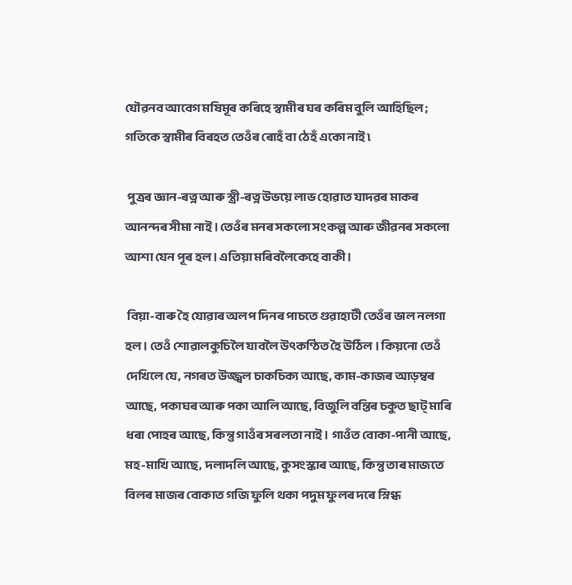যৌৱনব আবেগ মষিমূৰ কৰিহে স্বামীৰ ঘৰ কৰিম বুলি আহিছিল ; গতিকে স্বামীৰ বিৰহত তেওঁৰ ৰোহঁ বা ঠেহঁ একো নাই ৷

 পুত্ৰৰ জ্ঞান-ৰত্ন আৰু স্ত্রী-ৰত্ন উভয়ে লাভ হোৱাত যাদৱৰ মাকৰ আনন্দৰ সীমা নাই । তেওঁৰ মনৰ সকলো সংকল্প আৰু জীৱনৰ সকলো আশা যেন পূৰ হল । এতিয়া মৰিবলৈকেহে বাকী ।

 বিয়া-বাৰু হৈ যোৱাৰ অলপ দিনৰ পাচতে গুৱাহাটী তেওঁৰ ভাল নলগা হল । তেওঁ শোৱালকুচিলৈ যাবলৈ উৎকণ্ঠিত হৈ উঠিল । কিয়নো তেওঁ দেখিলে যে, নগৰত উজ্জ্বল চাকচিক্য আছে, কাম-কাজৰ আড়ম্বৰ আছে, পকাঘৰ আৰু পকা আলি আছে, বিজুলি বন্তিৰ চকুত ছাট্‌ মাৰি ধৰা পোহৰ আছে, কিন্তু গাওঁৰ সৰলতা নাই । গাওঁত বোকা-পানী আছে, মহ-মাখি আছে, দলাদলি আছে, কুসংস্কাৰ আছে, কিন্তু তাৰ মাজতে বিলৰ মাজৰ বোকাত গজি ফুলি থকা পদুম ফুলৰ দৰে স্নিগ্ধ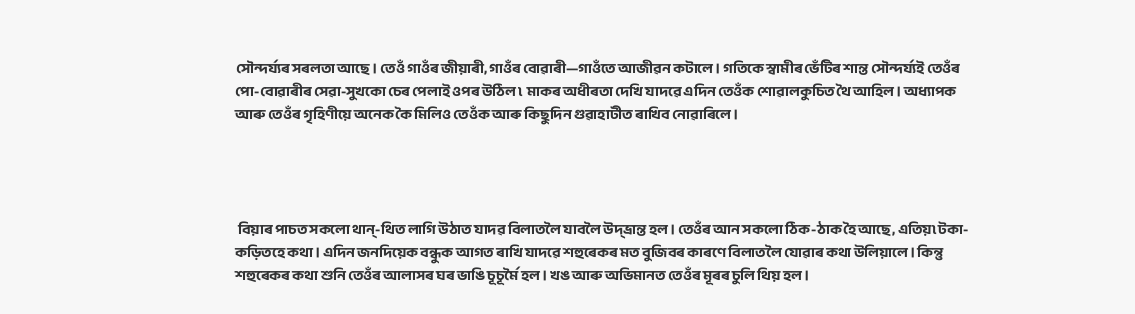সৌন্দৰ্য্যৰ সৰলতা আছে। তেওঁ গাওঁৰ জীয়াৰী, গাওঁৰ বোৱাৰী—গাওঁতে আজীৱন কটালে । গতিকে স্বামীৰ ভেঁটিৰ শান্ত সৌন্দৰ্য্যই তেওঁৰ পো-বোৱাৰীৰ সেৱা-সুখকো চেৰ পেলাই ওপৰ উঠিল ৷  মাকৰ অধীৰতা দেখি যাদৱে এদিন তেওঁক শোৱালকুচিত থৈ আহিল। অধ্যাপক আৰু তেওঁৰ গৃহিণীয়ে অনেক কৈ মিলিও তেওঁক আৰু কিছুদিন গুৱাহাটীত ৰাখিব নোৱাৰিলে।




 বিয়াৰ পাচত সকলো থান্‌-থিত লাগি উঠাত যাদৱ বিলাতলৈ যাবলৈ উদ্‌ভ্ৰান্ত হল। তেওঁৰ আন সকলো ঠিক-ঠাক হৈ আছে, এতিয়৷ টকা-কড়িতহে কথা। এদিন জনদিয়েক বন্ধুক আগত ৰাখি যাদৱে শহুৰেকৰ মত বুজিবৰ কাৰণে বিলাতলৈ যোৱাৰ কথা উলিয়ালে। কিন্তু শহুৰেকৰ কথা শুনি তেওঁৰ আলাসৰ ঘৰ ভাঙি চূচূৰ্মৈ হল। খঙ আৰু অভিমানত তেওঁৰ মূৰৰ চুলি থিয় হল।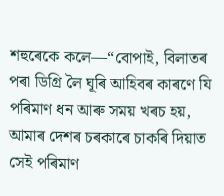শহুৰেকে কলে—“বোপাই, বিলাতৰ পৰা ডিগ্ৰি লৈ ঘূৰি আহিবৰ কাৰণে যি পৰিমাণ ধন আৰু সময় খৰচ হয়, আমাৰ দেশৰ চৰকাৰে চাকৰি দিয়াত সেই পৰিমাণ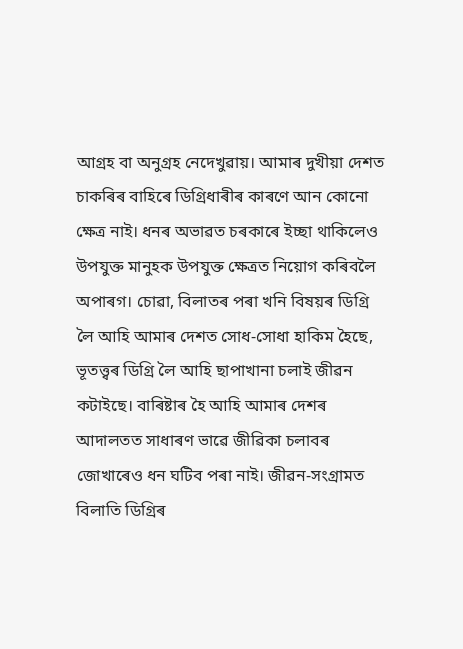আগ্ৰহ বা অনুগ্ৰহ নেদেখুৱায়। আমাৰ দুখীয়া দেশত চাকৰিৰ বাহিৰে ডিগ্ৰিধাৰীৰ কাৰণে আন কোনো ক্ষেত্ৰ নাই। ধনৰ অভাৱত চৰকাৰে ইচ্ছা থাকিলেও উপযুক্ত মানুহক উপযুক্ত ক্ষেত্ৰত নিয়োগ কৰিবলৈ অপাৰগ। চোৱা, বিলাতৰ পৰা খনি বিষয়ৰ ডিগ্ৰি লৈ আহি আমাৰ দেশত সোধ-সোধা হাকিম হৈছে, ভূতত্ত্বৰ ডিগ্ৰি লৈ আহি ছাপাখানা চলাই জীৱন কটাইছে। বাৰিষ্টাৰ হৈ আহি আমাৰ দেশৰ আদালতত সাধাৰণ ভাৱে জীৱিকা চলাবৰ জোখাৰেও ধন ঘটিব পৰা নাই। জীৱন-সংগ্ৰামত বিলাতি ডিগ্ৰিৰ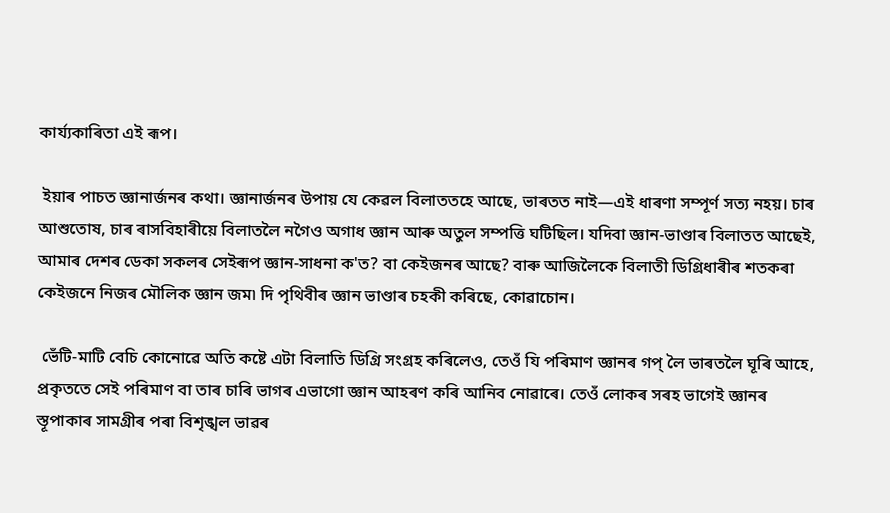কাৰ্য্যকাৰিতা এই ৰূপ।

 ইয়াৰ পাচত জ্ঞানাৰ্জনৰ কথা। জ্ঞানাৰ্জনৰ উপায় যে কেৱল বিলাততহে আছে, ভাৰতত নাই—এই ধাৰণা সম্পূৰ্ণ সত্য নহয়। চাৰ আশুতোষ, চাৰ ৰাসবিহাৰীয়ে বিলাতলৈ নগৈও অগাধ জ্ঞান আৰু অতুল সম্পত্তি ঘটিছিল। যদিবা জ্ঞান-ভাণ্ডাৰ বিলাতত আছেই, আমাৰ দেশৰ ডেকা সকলৰ সেইৰূপ জ্ঞান-সাধনা ক'ত? বা কেইজনৰ আছে? বাৰু আজিলৈকে বিলাতী ডিগ্ৰিধাৰীৰ শতকৰা কেইজনে নিজৰ মৌলিক জ্ঞান জম৷ দি পৃথিবীৰ জ্ঞান ভাণ্ডাৰ চহকী কৰিছে, কোৱাচোন।

 ভেঁটি-মাটি বেচি কোনোৱে অতি কষ্টে এটা বিলাতি ডিগ্ৰি সংগ্ৰহ কৰিলেও, তেওঁ যি পৰিমাণ জ্ঞানৰ গপ্ লৈ ভাৰতলৈ ঘূৰি আহে, প্ৰকৃততে সেই পৰিমাণ বা তাৰ চাৰি ভাগৰ এভাগো জ্ঞান আহৰণ কৰি আনিব নোৱাৰে। তেওঁ লোকৰ সৰহ ভাগেই জ্ঞানৰ স্তূপাকাৰ সামগ্ৰীৰ পৰা বিশৃঙ্খল ভাৱৰ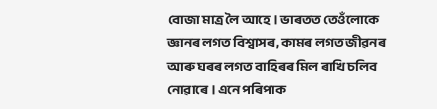বোজা মাত্ৰ লৈ আহে। ভাৰতত তেওঁলোকে জ্ঞানৰ লগত বিশ্বাসৰ, কামৰ লগত জীৱনৰ আৰু ঘৰৰ লগত বাহিৰৰ মিল ৰাখি চলিব নোৱাৰে। এনে পৰিপাক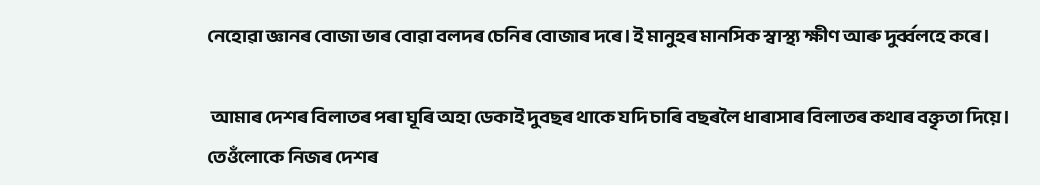নেহোৱা জ্ঞানৰ বোজা ভাৰ বোৱা বলদৰ চেনিৰ বোজাৰ দৰে। ই মানুহৰ মানসিক স্বাস্থ্য ক্ষীণ আৰু দুৰ্ব্বলহে কৰে।

 আমাৰ দেশৰ বিলাতৰ পৰা ঘূৰি অহা ডেকাই দুবছৰ থাকে যদি চাৰি বছৰলৈ ধাৰাসাৰ বিলাতৰ কথাৰ বক্তৃতা দিয়ে। তেওঁলোকে নিজৰ দেশৰ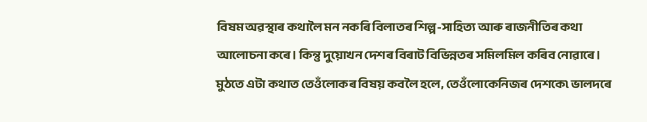বিষম অৱস্থাৰ কথালৈ মন নকৰি বিলাতৰ শিল্প-সাহিত্য আৰু ৰাজনীতিৰ কথা আলোচনা কৰে। কিন্তু দুয়োখন দেশৰ বিৰাট বিভিন্নতৰ সমিলমিল কৰিব নোৱাৰে। মুঠতে এটা কথাত তেওঁলোকৰ বিষয় কবলৈ হলে, তেওঁলোকেনিজৰ দেশকে৷ ভালদৰে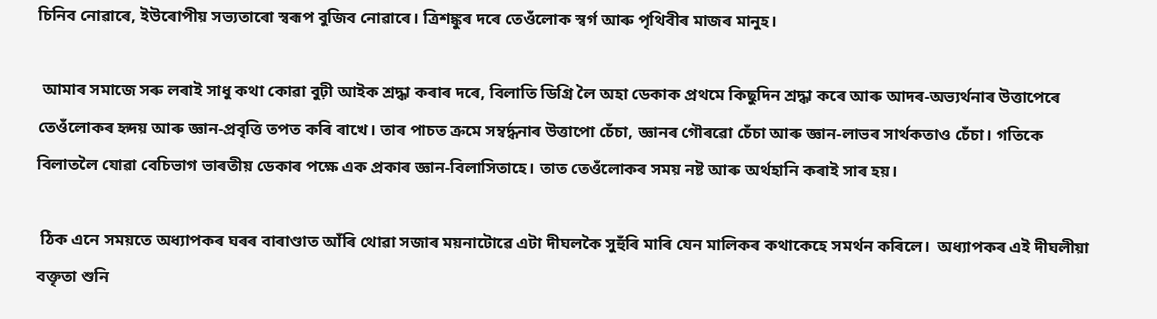চিনিব নোৱাৰে, ইউৰোপীয় সভ্যতাৰো স্বৰূপ বুজিব নোৱাৰে। ত্ৰিশঙ্কুৰ দৰে তেওঁলোক স্বৰ্গ আৰু পৃথিবীৰ মাজৰ মানুহ।

 আমাৰ সমাজে সৰু লৰাই সাধু কথা কোৱা বুঢ়ী আইক শ্ৰদ্ধা কৰাৰ দৰে, বিলাতি ডিগ্ৰি লৈ অহা ডেকাক প্ৰথমে কিছুদিন শ্ৰদ্ধা কৰে আৰু আদৰ-অভ্যৰ্থনাৰ উত্তাপেৰে তেওঁলোকৰ হৃদয় আৰু জ্ঞান-প্ৰবৃত্তি তপত কৰি ৰাখে। তাৰ পাচত ক্ৰমে সম্বৰ্দ্ধনাৰ উত্তাপো চেঁচা, জ্ঞানৰ গৌৰৱো চেঁচা আৰু জ্ঞান-লাভৰ সাৰ্থকতাও চেঁচা। গতিকে বিলাতলৈ যোৱা বেচিভাগ ভাৰতীয় ডেকাৰ পক্ষে এক প্ৰকাৰ জ্ঞান-বিলাসিতাহে। তাত তেওঁলোকৰ সময় নষ্ট আৰু অৰ্থহানি কৰাই সাৰ হয়।

 ঠিক এনে সময়তে অধ্যাপকৰ ঘৰৰ বাৰাণ্ডাত আঁৰি থোৱা সজাৰ ময়নাটোৱে এটা দীঘলকৈ সুহুঁৰি মাৰি যেন মালিকৰ কথাকেহে সমৰ্থন কৰিলে।  অধ্যাপকৰ এই দীঘলীয়া বক্তৃতা শুনি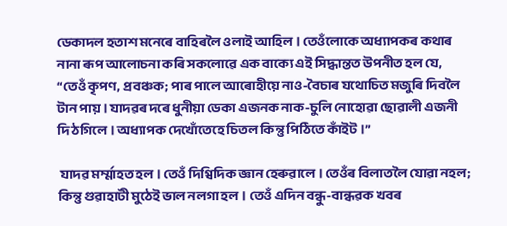ডেকাদল হতাশ মনেৰে বাহিৰলৈ ওলাই আহিল। তেওঁলোকে অধ্যাপকৰ কথাৰ নানা ৰূপ আলোচনা কৰি সকলোৱে এক বাক্যে এই সিদ্ধান্তত উপনীত হল যে, “তেওঁ কৃপণ, প্ৰবঞ্চক; পাৰ পালে আৰোহীয়ে নাও-বৈচাৰ যথোচিত মজুৰি দিবলৈ টান পায়। যাদৱৰ দৰে ধুনীয়া ডেকা এজনক নাক-চুলি নোহোৱা ছোৱালী এজনী দি ঠগিলে। অধ্যাপক দেখোঁতেহে চিতল কিন্তু পিঠিতে কাঁইট।”

 যাদৱ মৰ্ম্মাহত হল। তেওঁ দিগ্বিদিক জ্ঞান হেৰুৱালে। তেওঁৰ বিলাতলৈ যোৱা নহল; কিন্তু গুৱাহাটী মুঠেই ভাল নলগা হল। তেওঁ এদিন বন্ধু-বান্ধৱক খবৰ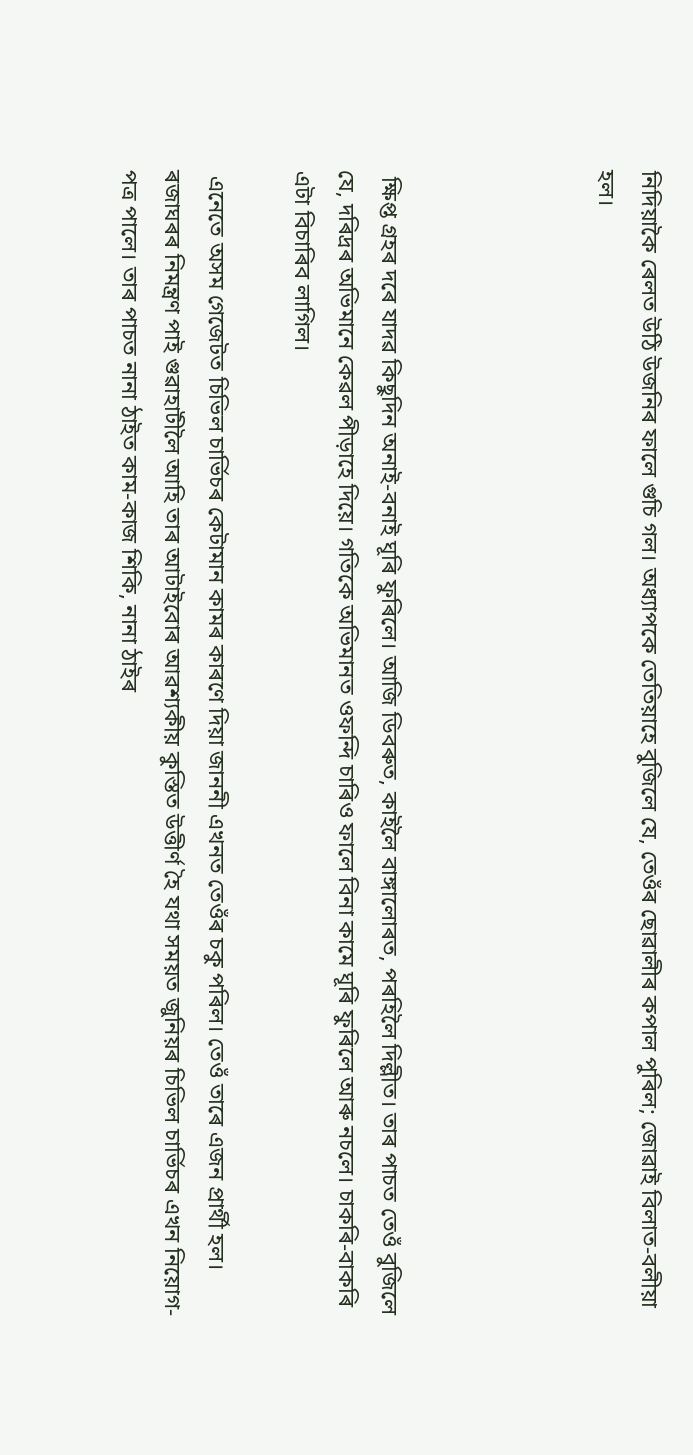নিদিয়াকৈ ৰেলত উঠি উজনিৰ ফালে গুচি গল। অধ্যাপকে তেতিয়াহে বুজিলে যে, তেওঁৰ ছোৱালীৰ কপাল পুৰিল; জোৱাই বিলাত-বলীয়া হল।




 ক্ষিপ্ত গ্ৰহৰ দৰে যাদৱ কিছুদিন অনাই-বনাই ঘূৰি ফুৰিলে। আজি ডিবৰুত, কাইলৈ বাঙ্গালোৰত, পৰহিলৈ দিল্লীত। তাৰ পাচত তেওঁ বুজিলে যে, দৰিদ্ৰৰ অভিমানে কেৱল পীড়াহে দিয়ে। গতিকে অভিমানত ওফন্দি চাৰিও ফালে বিনা কামে ঘূৰি ফুৰিলে আৰু নচলে। চাকৰি-বাকৰি এটা বিচাৰিব লাগিল।

 এনেতে অসম গেজেটত চিভিল চাৰ্ভিচৰ কেটামান কামৰ কাৰণে দিয়া জাননী এখনত তেওঁৰ চকু পৰিল। তেওঁ তাৰে এজন প্ৰাৰ্থী হল। ৰজাঘৰৰ নিমন্ত্ৰণ পাই গুৱাহাটীলৈ আহি তাৰ আটাইবোৰ আৱশ্যকীয় কুস্তিত উত্তীৰ্ণ হৈ যথা সময়ত জুনিয়ৰ চিভিল চাৰ্ভিচৰ এখন নিয়োগ-পত্ৰ পালে। তাৰ পাচত নানা ঠাইত কাম-কাজ শিকি, নানা ঠাইৰ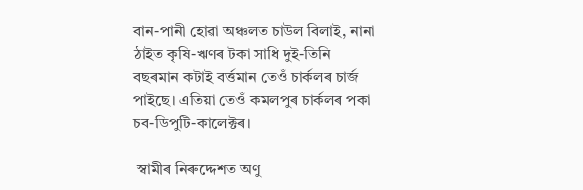বান-পানী হোৱা অঞ্চলত চাউল বিলাই, নানা ঠাইত কৃষি-ঋণৰ টকা সাধি দুই-তিনি বছৰমান কটাই বৰ্ত্তমান তেওঁ চাৰ্কলৰ চাৰ্জ পাইছে। এতিয়া তেওঁ কমলপুৰ চাৰ্কলৰ পকা চব-ডিপুটি-কালেক্টৰ।

 স্বামীৰ নিৰুদ্দেশত অণু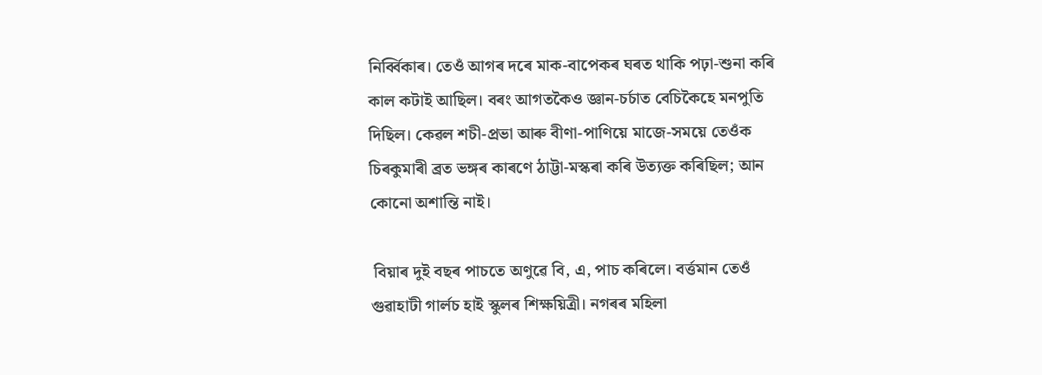নিৰ্ব্বিকাৰ। তেওঁ আগৰ দৰে মাক-বাপেকৰ ঘৰত থাকি পঢ়া-শুনা কৰি কাল কটাই আছিল। বৰং আগতকৈও জ্ঞান-চৰ্চাত বেচিকৈহে মনপুতি দিছিল। কেৱল শচী-প্ৰভা আৰু বীণা-পাণিয়ে মাজে-সময়ে তেওঁক চিৰকুমাৰী ব্ৰত ভঙ্গৰ কাৰণে ঠাট্টা-মস্কৰা কৰি উত্যক্ত কৰিছিল; আন কোনো অশান্তি নাই।

 বিয়াৰ দুই বছৰ পাচতে অণুৱে বি, এ, পাচ কৰিলে। বৰ্ত্তমান তেওঁ গুৱাহাটী গাৰ্লচ হাই স্কুলৰ শিক্ষয়িত্ৰী। নগৰৰ মহিলা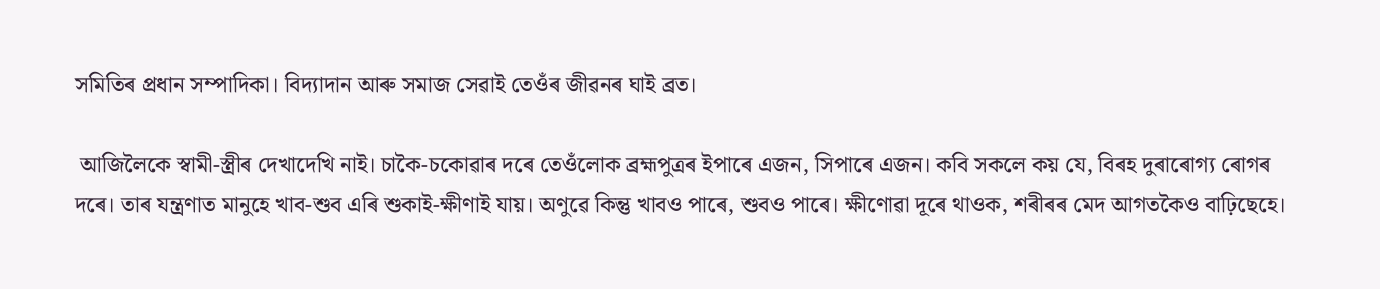সমিতিৰ প্ৰধান সম্পাদিকা। বিদ্যাদান আৰু সমাজ সেৱাই তেওঁৰ জীৱনৰ ঘাই ব্ৰত।

 আজিলৈকে স্বামী-স্ত্ৰীৰ দেখাদেখি নাই। চাকৈ-চকোৱাৰ দৰে তেওঁলোক ব্ৰহ্মপুত্ৰৰ ইপাৰে এজন, সিপাৰে এজন। কবি সকলে কয় যে, বিৰহ দুৰাৰোগ্য ৰোগৰ দৰে। তাৰ যন্ত্ৰণাত মানুহে খাব-শুব এৰি শুকাই-ক্ষীণাই যায়। অণুৱে কিন্তু খাবও পাৰে, শুবও পাৰে। ক্ষীণোৱা দূৰে থাওক, শৰীৰৰ মেদ আগতকৈও বাঢ়িছেহে।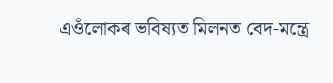এওঁলোকৰ ভবিষ্যত মিলনত বেদ-মন্ত্ৰে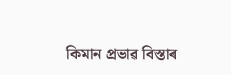কিমান প্ৰভাৱ বিস্তাৰ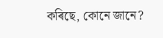কৰিছে, কোনে জানে?